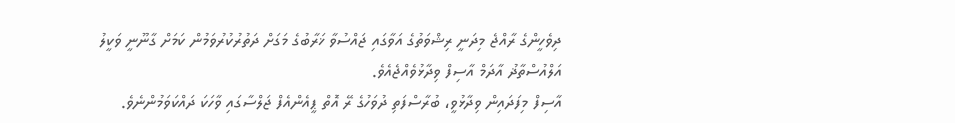ދިވެހީންގެ ރާއްޖެ މިދަނީ ރިޝްވަތުގެ އަވާގައި ޖައްސުވާ ޚަރާބުގެ މަގަށް ދަތުރުކުރުވަމުން ކަމަށް ގާނޫނީ ވަކީލު އަލްއުސްތާޛު އާދަމް އާސިފް ވިދާޅުވެއްޖެއެވެ.
އާސިފް މިފަދައިން ވިދާޅުވީ، ބުރާސްފަތި ދުވަހުގެ ރޭ އޮތް ޕީއެންއެފް ޖަލްސާގައި ވާހަކަ ދައްކަވަމުންނެވެ.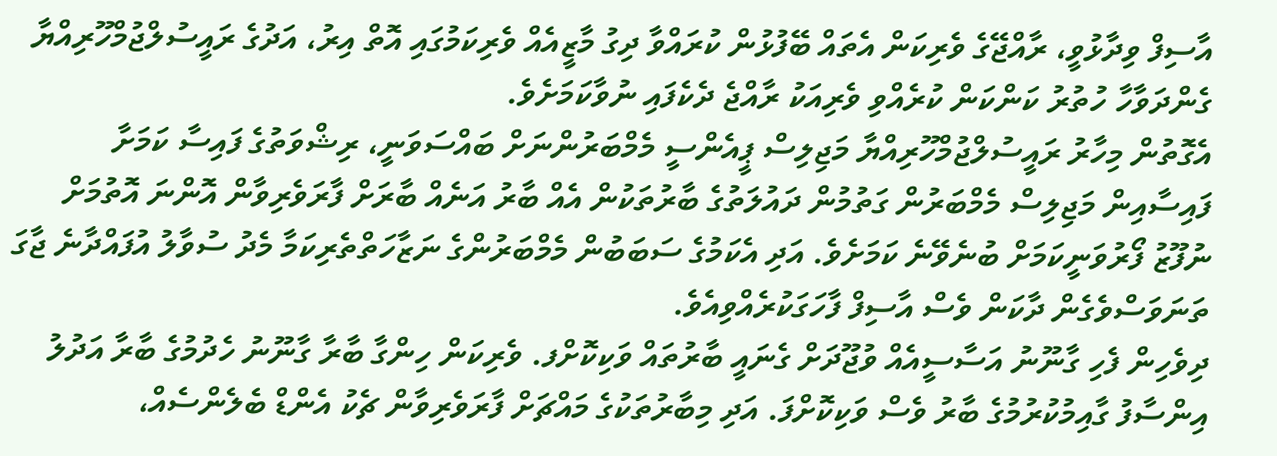އާސިފް ވިދާޅުވީ، ރާއްޖޭގެ ވެރިކަން އެތައް ބޭފުޅުން ކުރައްވާ ދިގު މާޒީއެއް ވެރިކަމުގައި އޮތް އިރު، އަދުގެ ރައީސުލްޖުމްހޫރިއްޔާ ގެންދަވާހާ ހުތުރު ކަންކަން ކުރެއްވި ވެރިއަކު ރާއްޖެ ދެކެފައި ނުވާކަމަށެވެ.
އެގޮތުން މިހާރު ރައީސުލްޖުމްހޫރިއްޔާ މަޖިލިސް ޕީއެންސީ މެމްބަރުންނަށް ބައްސަވަނީ، ރިޝްވަތުގެ ފައިސާ ކަމަށާ ފައިސާއިން މަޖިލިސް މެމްބަރުން ގަތުމުން ދައުލަތުގެ ބާރުތަކުން އެއް ބާރު އަނެއް ބާރަށް ފާރަވެރިވާން އޮންނަ އޮތުމަށް ނުފޫޒު ފޯރުވަނީކަމަށް ބުނެވޭނެ ކަމަށެވެ. އަދި އެކަމުގެ ސަބަބުން މެމްބަރުންގެ ނަޒާހަތްތެރިކަމާ މެދު ސުވާލު އުފައްދާނެ ޖާގަ ތަނަވަސްވެގެން ދާކަން ވެސް އާސިފް ފާހަގަކުރެއްވިއެވެ.
ދިވެހިން ފެހި ގާނޫނު އަސާސީއެއް ވުޖޫދަށް ގެނައީ ބާރުތައް ވަކިކޮށްފ. ވެރިކަން ހިންގާ ބާރާ ގާނޫނު ހެދުމުގެ ބާރާ އަދުލު އިންސާފު ގާއިމުކުރުމުގެ ބާރު ވެސް ވަކިކޮށްފަ. އަދި މިބާރުތަކުގެ މައްޗަށް ފާރަވެރިވާން ޗެކު އެންޑް ބެލެންސެއް،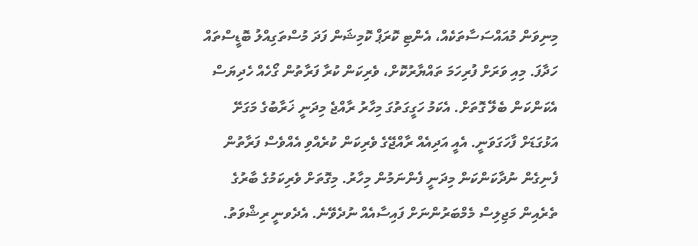މިނިވަން މުއައްސަސާތަކެއް، އެންޓި ކޮރަޕް ކޮމިޝަން ފަދަ މުސްތަގިއްލު ބޮޑީސްތައް ހަދާފަ. މިއި ވަރަށް ފުރިހަމަ ތައްޔާރުކޮށް، ވެރިކަން ކުރާ ފަރާތުން ގޯހެއް ހެދިޔަސް އެކަންކަން ބެލޭ ގޮތަށް. އެކަމު ހަގީގަތުގަ މިހާރު ރާއްޖެ މިދަނީ ޚަރާބުގެ މަގަށޭ އަޅުގަޑަށް ފާހަގަވަނީ. އެއީ އަދިއެއް ރާއްޖޭގެ ވެރިކަން ކުރެއްވި އެއްވެސް ފަރާތުން ފެނިގެން ނުދާކަންކަން މިދަނީ ފެންނަމުން މިހާރު. މިގޮތަށް ވެރިކަމުގެ ބާރުގެ ތެރެއިން މަޖިލިސް މެމްބަރުންނަށް ފައިސާއެއް ނުދެވޭނެ. އެދެވނީ ރިޝްވަތު.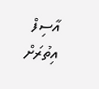އާސިފް އިތުރަށް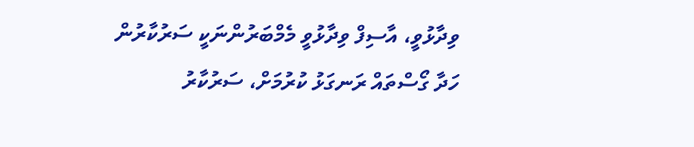ވިދާޅުވީ، އާސިފް ވިދާޅުވީ މެމްބަރުންނަކީ ސަރުކާރުން ހަދާ ގޯސްތައް ރަނގަޅު ކުރުމަށް، ސަރުކާރު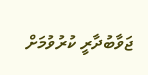ޖަވާބުދާރީ ކުރުވުމަށް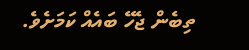ތިބެން ޖެހޭ ބައެއް ކަމަށެވެ.